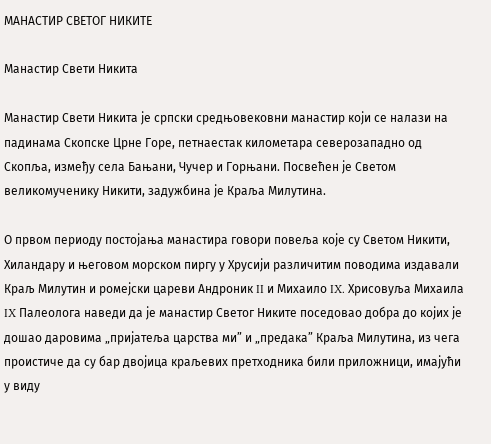МАНАСТИР СВЕТОГ НИКИТЕ

Манастир Свети Никита

Манастир Свети Никита је српски средњовековни манастир који се налази на падинама Скопске Црне Горе, петнаестак километара северозападно од Скопља, између села Бањани, Чучер и Горњани. Посвећен је Светом великомученику Никити, задужбина је Краља Милутина.

О првом периоду постојања манастира говори повеља које су Светом Никити, Хиландару и његовом морском пиргу у Хрусији различитим поводима издавали Краљ Милутин и ромејски цареви Андроник II и Михаило IX. Хрисовуља Михаила IX Палеолога наведи да је манастир Светог Никите поседовао добра до којих је дошао даровима „пријатеља царства ми” и „предака” Краља Милутина, из чега проистиче да су бар двојица краљевих претходника били приложници, имајући у виду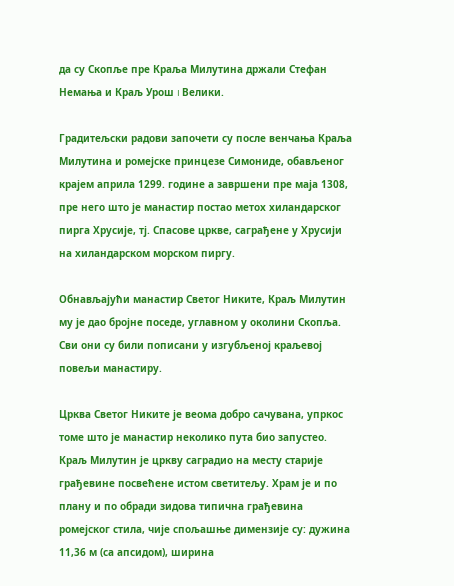да су Скопље пре Краља Милутина држали Стефан Немања и Краљ Урош I Велики.

Градитељски радови започети су после венчања Краља Милутина и ромејске принцезе Симониде, обављеног крајем априла 1299. године а завршени пре маја 1308, пре него што је манастир постао метох хиландарског пирга Хрусије, тј. Спасове цркве, саграђене у Хрусији на хиландарском морском пиргу.

Обнављајући манастир Светог Никите, Краљ Милутин му је дао бројне поседе, углавном у околини Скопља. Сви они су били пописани у изгубљеној краљевој повељи манастиру.

Црква Светог Никите је веома добро сачувана, упркос томе што је манастир неколико пута био запустео. Краљ Милутин је цркву саградио на месту старије грађевине посвећене истом светитељу. Храм је и по плану и по обради зидова типична грађевина ромејског стила, чије спољашње димензије су: дужина 11,36 м (са апсидом), ширина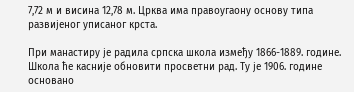7,72 м и висина 12,78 м. Црква има правоугаону основу типа развијеног уписаног крста.

При манастиру је радила српска школа између 1866-1889. године. Школа ће касније обновити просветни рад. Ту је 1906. године основано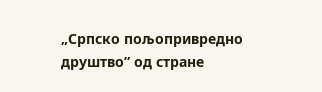„Српско пољопривредно друштво” од стране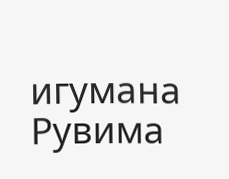игумана Рувима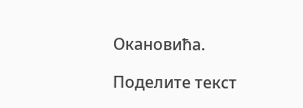Окановића.

Поделите текст